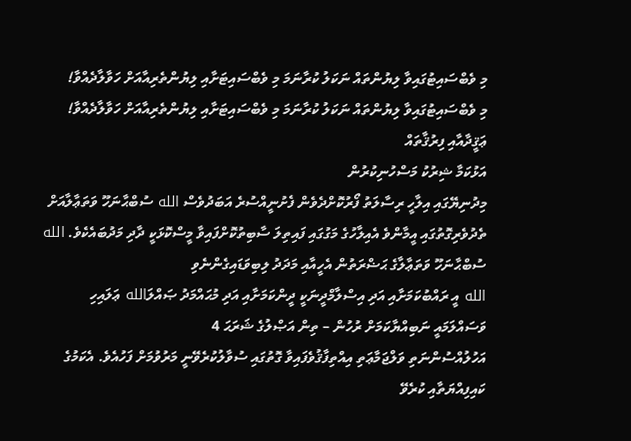މި ވެބްސައިޓުގައިވާ ލިޔުންތައް ނަކަލު ކުރާނަމަ މި ވެބްސައިޓަށާއި ލިޔުންތެރިއާއަށް ހަވާލާދެއްވާ!
މި ވެބްސައިޓުގައިވާ ލިޔުންތައް ނަކަލު ކުރާނަމަ މި ވެބްސައިޓަށާއި ލިޔުންތެރިއާއަށް ހަވާލާދެއްވާ!
ޢަޤީދާއާއި ފިރުޤާތައް
އަޅުކަމާ ޝިރުކު މަސްހުނިކުރުން
މިދުނިޔޭގައި އިލާހީ ރިސާލަތު ފޯރުކޮށްދެވެން ފެށުނީއްސުރެ އަބަދުވެސް الله ސުބްޙާނަހޫ ވަތަޢާލާއަށް ތެދުވެރިގޮތުގައި އީމާންވެ އެއިލާހުގެ މަގުގައި ފައިތިލަ ސާބިތުކޮށްފައިވާ މީސްކޮޅަކީ ދާދި މަދުބައެކެވެ. الله ސުބްޙާނަހޫ ވަތަޢާލާގެ ޙަޟްރަތުން އެހީއާއި މަދަދު ލިބިވަޑައިގެންނެވި
الله އީ ރައްބުކަމަށާއި އަދި އިސްލާމްދީނަކީ ދީންކަމަށާއި އަދި މުޙައްމަދު ޞައްލަالله ޢަލައިހި ވަސައްލަމައީ ނަބިއްޔާކަމަށް ރުހުން – ތިން އަޞްލުގެ ޝަރަޙަ 4
އަހުލުއްސުންނަތި ވަލްޖަމާޢަތި އިއްތިފާޤުވެފައިވާ ގޮތުގައި ސުވާލުކުރެވޭނީ މަރުވުމަށް ފަހުއެވެ. އެކަމުގެ ކައިފިއްޔަތާއި ކުރެވޭ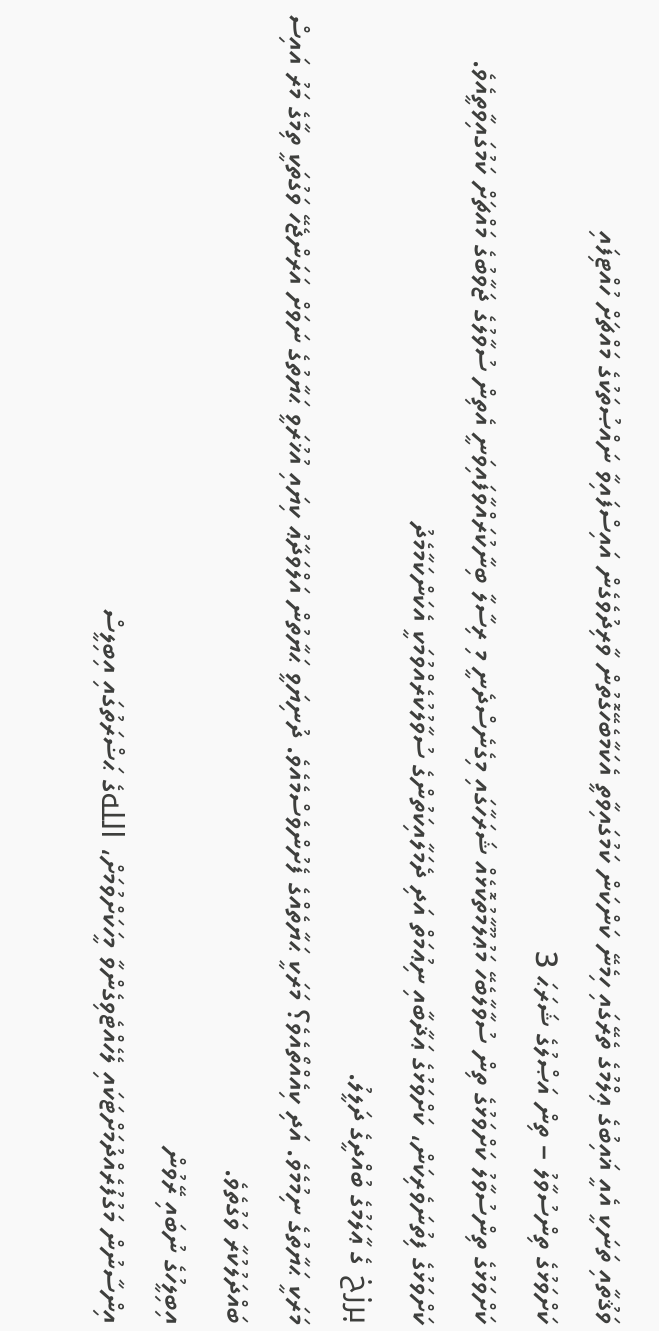ވަޤުތާއި ތަނަކީ އެއީ ޣައިބުގެ ޢިލްމުގެ ތެރޭގައި ހިމެނޭ ކަންކަން ކަމުގައިވާތީ އެކަމާބެހޭގޮތުން ވާރިދުވެގެން އައިސްފައިވާ ނައްޞުތަކުގެ މައްޗަށް ހުއްޓިފައި
ކަށްވަޅުގެ ތިންސުވާލު – ތިން އަޞްލުގެ ޝަރަޙަ 3
ކަށްވަޅުގެ ތިންސުވާލު ކަށްވަޅުގެ ތިން ސުވާލާބެހޭ މަޢުލޫމާތުކޮޅެއް ޝަރަހާގައި މިގެނެސްދެނީ މި ރިސާލާ ބިނާކުރައްވާފައިވަނީ އެތިން ސުވާލުގެ ޖަވާބުގެ މައްޗަށް ކަމުގައިވާތީއެވެ. ކަށްވަޅުގެ ފިތުނަވެރިކަން، ކަށްވަޅުގެ ޢަޛާބާއި ނިޢުމަތް އަދި ދެމަލާއިކަތުންގެ ސުވާލުކުރެއްވުމަކީ އެކަންކަމާމެދު
برزخ ގެ ޢާލަމުގެ ބުއްދީގެ ދަލީލު.
މަރަކީ ޙަޔާތުގެ ނިމުމެވެ. އަދި ކިއެއްތޯއެވެ؟ މަރަކީ ޙަޔާތެއްގެ ފެށުންވެސްމެއެވެ. ދުނިޔަވީ ޙަޔާތުން އަލްވަދާޢު ކިޔައި އުޚުރަވީ ޙަޔާތުގެ ނަވަށް އަރަންޖެހޭ ވަގުތަކީ ތިމާގެ މަރު އައިސް ބައްދަލުކުރާ ވަގުތެވެ.
އިބިލީހުގެ ނުބައި ރޭވުން
އިންސާނުން މަގުފުރެއްދުމަށްޓަކައި ލެހެއްޓެވިގެންވާ މީހަކަށްވުމަށް، اللهގެ ޙަޟްރަތުގައި އިބިލީސް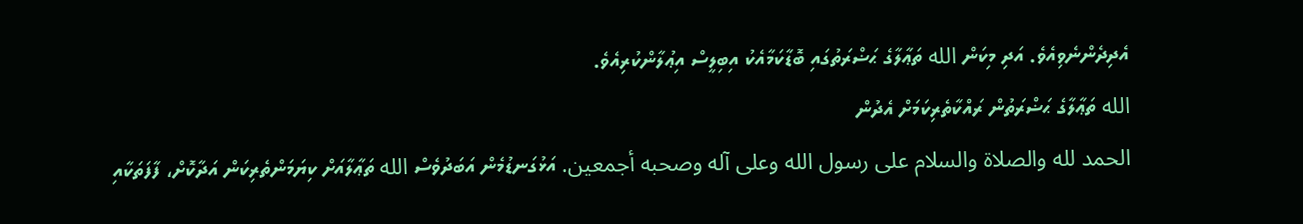އެދިދެންނެވިއެވެ. އަދި މިކަން الله ތަޢާލާގެ ޙަޟްރަތުގައި ބޮޑާކަމާއެކު އިބިލީސް އިޢުލާންކުރިއެވެ.
الله ތަޢާލާގެ ޙަޟްރަތުން ރައްކާތެރިކަމަށް އެދުން
الحمد لله والصلاة والسلام على رسول الله وعلى آله وصحبه أجمعين. އަޅުގަނޑުމެން އަބަދުވެސް الله ތަޢާލާއަށް ކިޔަމަންތެރިކަން އަދާކޮށް، ފާފަތަކާއި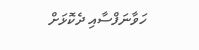ހަވާނަފްސާއި ދެކޮޅަށް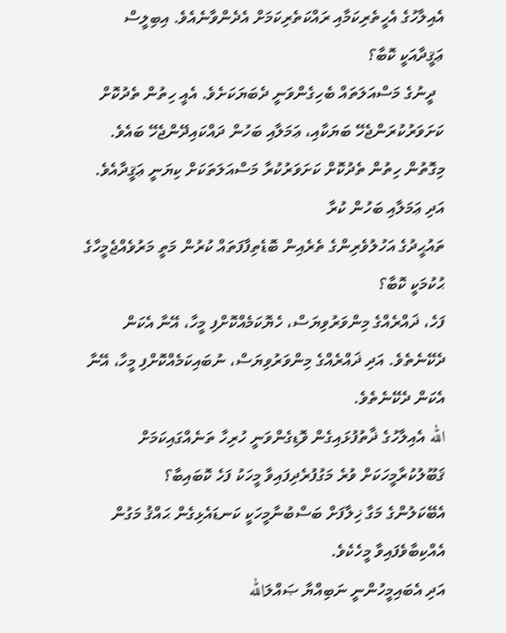އެއިލާހުގެ އެހީތެރިކަމާއި ރައްކަތެރިކަމަށް އެދެންވާނެއެވެ. އިބިލީސް
ޢަޤީދާއަކީ ކޮބާ؟
  ދީނުގެ މަސްއަލަތައް ބެހިގެންވަނީ ދެބަޔަކަށެވެ. އެއީ ހިތުން ތެދުކޮށް ކަށަވަރުކުރަންޖެހޭ ބަޔަކާއި، ޢަމަލާއި ބަހުން ދައްކައިދޭންޖެހޭ ބައެވެ. މިގޮތުން ހިތުން ތެދުކޮށް ކަށަވަރުކުރާ މަސްއަލަތަކަށް ކިޔަނީ ޢަޤީދާއެވެ. އަދި ޢަމަލާއި ބަހުން ކުރާ
ތައުޙީދުގެ އަހުލުވެރިންގެ ތެރެއިން ބޮޑެތިފާފަތައް ކުރުން މަތީ މަރުވެއްޖެމީހާގެ ޙުކުމަކީ ކޮބާ؟
ފަހެ، ޛައްރެއްގެ މިންވަރުވިޔަސް، ހެޔޮކަމެއްކޮށްފި މީހާ، އޭނާ އެކަން ދެކޭނެތެވެ. އަދި ޛައްރެއްގެ މިންވަރުވިޔަސް، ނުބައިކަމެއްކޮށްފި މީހާ، އޭނާ އެކަން ދެކޭނެތެވެ.
الله އެއިލާހުގެ ޛާތުފުޅައިގެން ވޮޑިގެންވަނީ ހުރިހާ ތަނެއްގައިކަމަށް ޤަބޫލުކުރާމީހަކަށް ވުރެ މަގުފުރެދިފައިވާ މީހަކު ފަހެ ކޮބައިބާ؟
އެބޭކަލުންގެ މަގާ ޚިލާފަށް ބަސްބުނާމީހަކީ ކަނޑައެޅިގެން ޙައްޤު މަގުން އެއްކިބާވެފައިވާ މީހެކެވެ.
އަދި އެބައިމީހުންނީ ނަބިއްޔާ ޞައްލަالله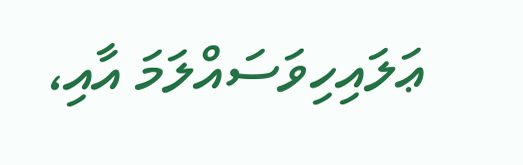ޢަލައިހިވަސައްލަމަ އާއި،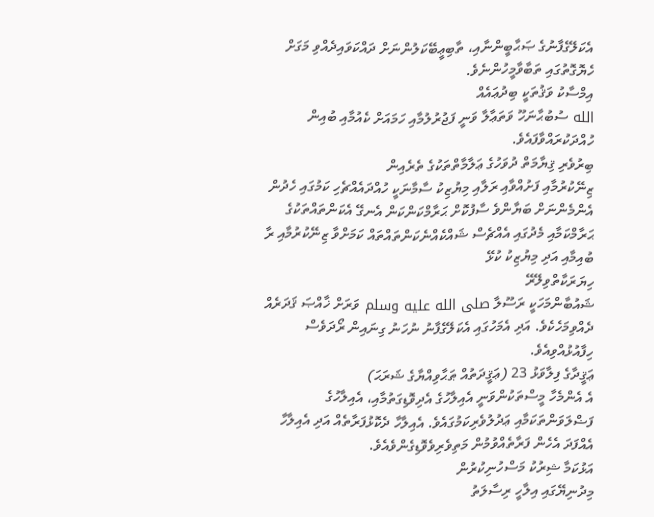އެކަލޭގެފާނުގެ ޞަޙާބީންނާއި، ތާބިޢީބޭކަލުންނަށް ދައްކަވައިދެއްވި މަގަށް ހެޔޮގޮތުގައި ތަބާވާމީހުންނެވެ.
އިމްސާކު ވަޤުތަކީ ބިދުޢައެއް
الله ސުބުޙާނަހޫ ވަތަޢާލާ ވަނީ ފަޖުރުލުމާއި ހަމައަށް ކެއުމާއި ބުއިން ހުއްދަކުރައްވާފައެވެ.
ބިރުވެރި ޤިޔާމަތް ދުވަހުގެ ޢަލާމާތްތަކުގެ ތެރެއިން
ޒިނޭކުރުމާއި ފަށުއްވާއި ރަލާއި މިޔުޒިކު ސާމާނަކީ ހުއްދައެއްޗެހި ކަމުގައި ހެދުން އެންމެންނަށް ބަޔާންވެ ސާފުކޮށް ޙަރާމްކަންކަން އެނގޭ އެކަންތައްތަކުގެ ޙަރާމްކަމާއި މެދުގައި އެއްޗެސް ޝައްކެއްނެކަންތައްތައް ކަމަށްވާ ޒިނޭކުރުމާއި ރާ ބުއިމާއި އަދި މިޔުޒިކު ކުޅޭ
ހިޔަރަކާތްވިލޭރޭ
ޝައުބާންމަހަކީ ރަސޫލާ صلى الله عليه وسلم ވަރަށް ޚާއްޞަ ޤަދަރެއް ދެއްވިމަހެކެވެ. އަދި އެމަހުގައި އެކަލޭގެފާނު ނުހަނު ގިނައިން ރޯދަވެސް ހިފާއުޅުއްވިއެވެ.
ޢަޤީދާގެ ފިލާވަޅު 23 (ޢަޤީދަތުއް ޠަޙާވިއްޔާގެ ޝަރަޙަ)
އެ އެންމެހާ މީސްތަކުންވަނީ އެއިލާހުގެ އެދިވޮޑިގަތުމާއި، އެއިލާހުގެ ފަޟްލަވަންތަކަމާއި ޢަދުލުވެރިކަމުގައެވެ. އެއިލާހާ ދެކޮޅުފަރާތެއް އަދި އެއިލާހާ އެއްފަދަ އެހެން ފަރާތެއްވުމުން މަތިވެރިވެވޮޑިގެންވެއެވެ.
އަޅުކަމާ ޝިރުކު މަސްހުނިކުރުން
މިދުނިޔޭގައި އިލާހީ ރިސާލަތު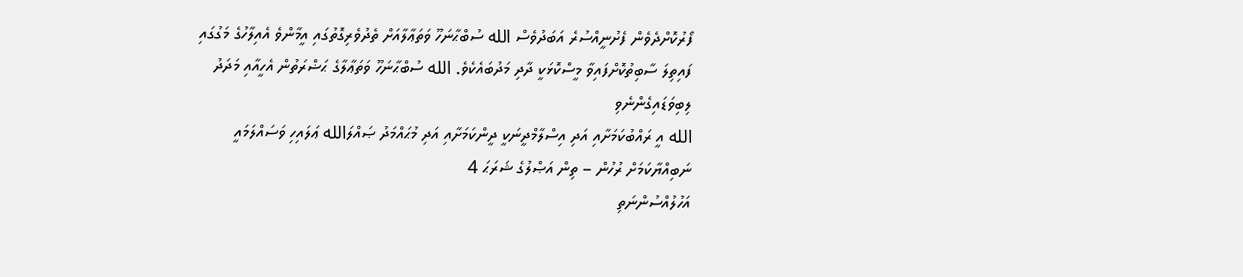ފޯރުކޮށްދެވެން ފެށުނީއްސުރެ އަބަދުވެސް الله ސުބްޙާނަހޫ ވަތަޢާލާއަށް ތެދުވެރިގޮތުގައި އީމާންވެ އެއިލާހުގެ މަގުގައި ފައިތިލަ ސާބިތުކޮށްފައިވާ މީސްކޮޅަކީ ދާދި މަދުބައެކެވެ. الله ސުބްޙާނަހޫ ވަތަޢާލާގެ ޙަޟްރަތުން އެހީއާއި މަދަދު ލިބިވަޑައިގެންނެވި
الله އީ ރައްބުކަމަށާއި އަދި އިސްލާމްދީނަކީ ދީންކަމަށާއި އަދި މުޙައްމަދު ޞައްލަالله ޢަލައިހި ވަސައްލަމައީ ނަބިއްޔާކަމަށް ރުހުން – ތިން އަޞްލުގެ ޝަރަޙަ 4
އަހުލުއްސުންނަތި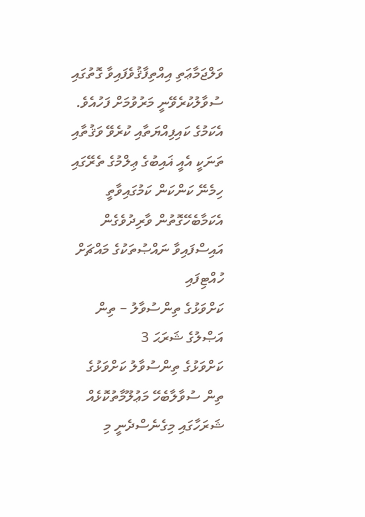ވަލްޖަމާޢަތި އިއްތިފާޤުވެފައިވާ ގޮތުގައި ސުވާލުކުރެވޭނީ މަރުވުމަށް ފަހުއެވެ. އެކަމުގެ ކައިފިއްޔަތާއި ކުރެވޭ ވަޤުތާއި ތަނަކީ އެއީ ޣައިބުގެ ޢިލްމުގެ ތެރޭގައި ހިމެނޭ ކަންކަން ކަމުގައިވާތީ އެކަމާބެހޭގޮތުން ވާރިދުވެގެން އައިސްފައިވާ ނައްޞުތަކުގެ މައްޗަށް ހުއްޓިފައި
ކަށްވަޅުގެ ތިންސުވާލު – ތިން އަޞްލުގެ ޝަރަޙަ 3
ކަށްވަޅުގެ ތިންސުވާލު ކަށްވަޅުގެ ތިން ސުވާލާބެހޭ މަޢުލޫމާތުކޮޅެއް ޝަރަހާގައި މިގެނެސްދެނީ މި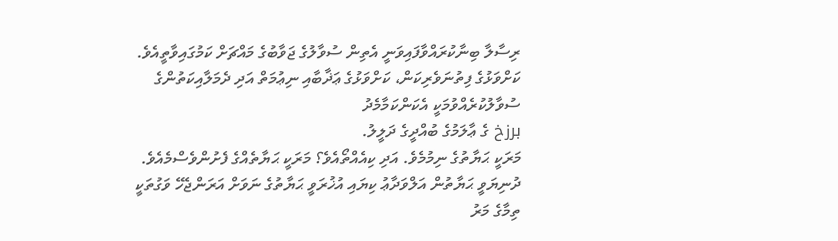ރިސާލާ ބިނާކުރައްވާފައިވަނީ އެތިން ސުވާލުގެ ޖަވާބުގެ މައްޗަށް ކަމުގައިވާތީއެވެ. ކަށްވަޅުގެ ފިތުނަވެރިކަން، ކަށްވަޅުގެ ޢަޛާބާއި ނިޢުމަތް އަދި ދެމަލާއިކަތުންގެ ސުވާލުކުރެއްވުމަކީ އެކަންކަމާމެދު
برزخ ގެ ޢާލަމުގެ ބުއްދީގެ ދަލީލު.
މަރަކީ ޙަޔާތުގެ ނިމުމެވެ. އަދި ކިއެއްތޯއެވެ؟ މަރަކީ ޙަޔާތެއްގެ ފެށުންވެސްމެއެވެ. ދުނިޔަވީ ޙަޔާތުން އަލްވަދާޢު ކިޔައި އުޚުރަވީ ޙަޔާތުގެ ނަވަށް އަރަންޖެހޭ ވަގުތަކީ ތިމާގެ މަރު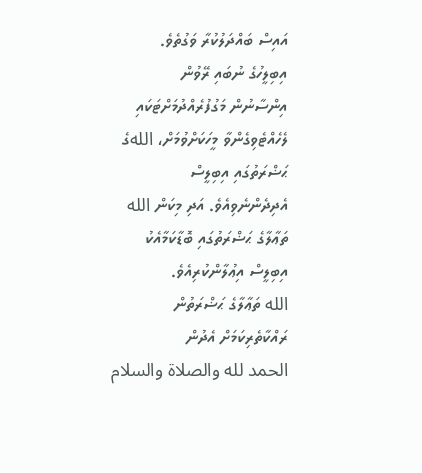އައިސް ބައްދަލުކުރާ ވަގުތެވެ.
އިބިލީހުގެ ނުބައި ރޭވުން
އިންސާނުން މަގުފުރެއްދުމަށްޓަކައި ލެހެއްޓެވިގެންވާ މީހަކަށްވުމަށް، اللهގެ ޙަޟްރަތުގައި އިބިލީސް އެދިދެންނެވިއެވެ. އަދި މިކަން الله ތަޢާލާގެ ޙަޟްރަތުގައި ބޮޑާކަމާއެކު އިބިލީސް އިޢުލާންކުރިއެވެ.
الله ތަޢާލާގެ ޙަޟްރަތުން ރައްކާތެރިކަމަށް އެދުން
الحمد لله والصلاة والسلام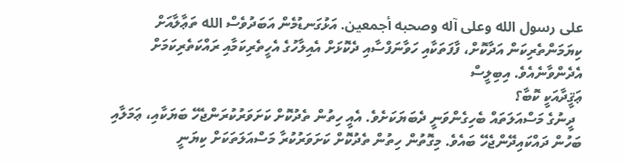على رسول الله وعلى آله وصحبه أجمعين. އަޅުގަނޑުމެން އަބަދުވެސް الله ތަޢާލާއަށް ކިޔަމަންތެރިކަން އަދާކޮށް، ފާފަތަކާއި ހަވާނަފްސާއި ދެކޮޅަށް އެއިލާހުގެ އެހީތެރިކަމާއި ރައްކަތެރިކަމަށް އެދެންވާނެއެވެ. އިބިލީސް
ޢަޤީދާއަކީ ކޮބާ؟
  ދީނުގެ މަސްއަލަތައް ބެހިގެންވަނީ ދެބަޔަކަށެވެ. އެއީ ހިތުން ތެދުކޮށް ކަށަވަރުކުރަންޖެހޭ ބަޔަކާއި، ޢަމަލާއި ބަހުން ދައްކައިދޭންޖެހޭ ބައެވެ. މިގޮތުން ހިތުން ތެދުކޮށް ކަށަވަރުކުރާ މަސްއަލަތަކަށް ކިޔަނީ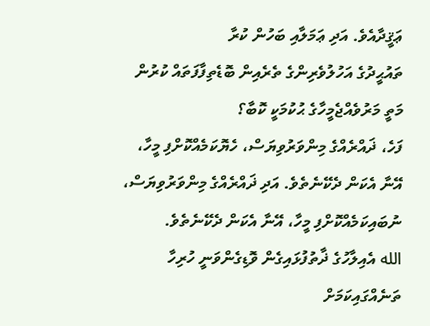ޢަޤީދާއެވެ. އަދި ޢަމަލާއި ބަހުން ކުރާ
ތައުޙީދުގެ އަހުލުވެރިންގެ ތެރެއިން ބޮޑެތިފާފަތައް ކުރުން މަތީ މަރުވެއްޖެމީހާގެ ޙުކުމަކީ ކޮބާ؟
ފަހެ، ޛައްރެއްގެ މިންވަރުވިޔަސް، ހެޔޮކަމެއްކޮށްފި މީހާ، އޭނާ އެކަން ދެކޭނެތެވެ. އަދި ޛައްރެއްގެ މިންވަރުވިޔަސް، ނުބައިކަމެއްކޮށްފި މީހާ، އޭނާ އެކަން ދެކޭނެތެވެ.
الله އެއިލާހުގެ ޛާތުފުޅައިގެން ވޮޑިގެންވަނީ ހުރިހާ ތަނެއްގައިކަމަށް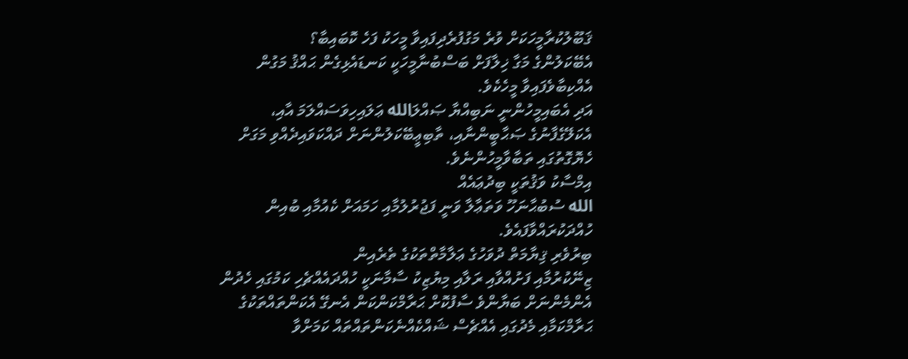ޤަބޫލުކުރާމީހަކަށް ވުރެ މަގުފުރެދިފައިވާ މީހަކު ފަހެ ކޮބައިބާ؟
އެބޭކަލުންގެ މަގާ ޚިލާފަށް ބަސްބުނާމީހަކީ ކަނޑައެޅިގެން ޙައްޤު މަގުން އެއްކިބާވެފައިވާ މީހެކެވެ.
އަދި އެބައިމީހުންނީ ނަބިއްޔާ ޞައްލަالله ޢަލައިހިވަސައްލަމަ އާއި، އެކަލޭގެފާނުގެ ޞަޙާބީންނާއި، ތާބިޢީބޭކަލުންނަށް ދައްކަވައިދެއްވި މަގަށް ހެޔޮގޮތުގައި ތަބާވާމީހުންނެވެ.
އިމްސާކު ވަޤުތަކީ ބިދުޢައެއް
الله ސުބުޙާނަހޫ ވަތަޢާލާ ވަނީ ފަޖުރުލުމާއި ހަމައަށް ކެއުމާއި ބުއިން ހުއްދަކުރައްވާފައެވެ.
ބިރުވެރި ޤިޔާމަތް ދުވަހުގެ ޢަލާމާތްތަކުގެ ތެރެއިން
ޒިނޭކުރުމާއި ފަށުއްވާއި ރަލާއި މިޔުޒިކު ސާމާނަކީ ހުއްދައެއްޗެހި ކަމުގައި ހެދުން އެންމެންނަށް ބަޔާންވެ ސާފުކޮށް ޙަރާމްކަންކަން އެނގޭ އެކަންތައްތަކުގެ ޙަރާމްކަމާއި މެދުގައި އެއްޗެސް ޝައްކެއްނެކަންތައްތައް ކަމަށްވާ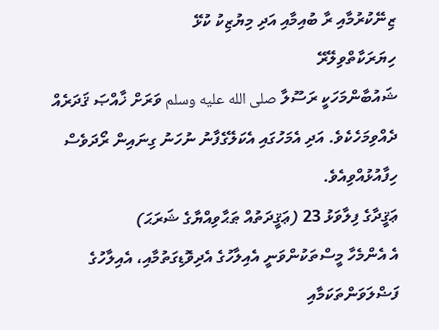ޒިނޭކުރުމާއި ރާ ބުއިމާއި އަދި މިޔުޒިކު ކުޅޭ
ހިޔަރަކާތްވިލޭރޭ
ޝައުބާންމަހަކީ ރަސޫލާ صلى الله عليه وسلم ވަރަށް ޚާއްޞަ ޤަދަރެއް ދެއްވިމަހެކެވެ. އަދި އެމަހުގައި އެކަލޭގެފާނު ނުހަނު ގިނައިން ރޯދަވެސް ހިފާއުޅުއްވިއެވެ.
ޢަޤީދާގެ ފިލާވަޅު 23 (ޢަޤީދަތުއް ޠަޙާވިއްޔާގެ ޝަރަޙަ)
އެ އެންމެހާ މީސްތަކުންވަނީ އެއިލާހުގެ އެދިވޮޑިގަތުމާއި، އެއިލާހުގެ ފަޟްލަވަންތަކަމާއި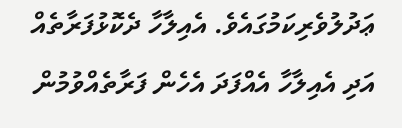ޢަދުލުވެރިކަމުގައެވެ. އެއިލާހާ ދެކޮޅުފަރާތެއް އަދި އެއިލާހާ އެއްފަދަ އެހެން ފަރާތެއްވުމުން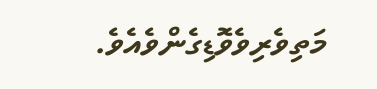މަތިވެރިވެވޮޑިގެންވެއެވެ.